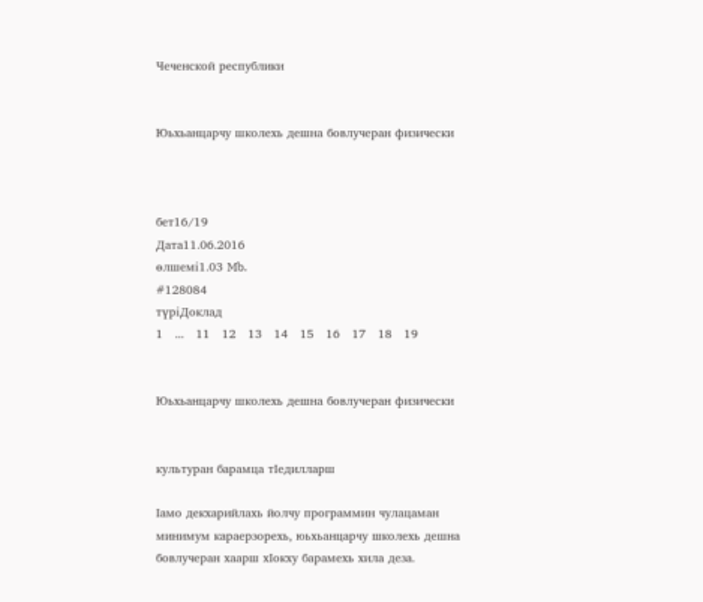Чеченской республики


Юьхьанцарчу школехь дешна бовлучеран физически



бет16/19
Дата11.06.2016
өлшемі1.03 Mb.
#128084
түріДоклад
1   ...   11   12   13   14   15   16   17   18   19


Юьхьанцарчу школехь дешна бовлучеран физически


культуран барамца тIедилларш

Iамо декхарийлахь йолчу программин чулацаман минимум караерзорехь, юьхьанцарчу школехь дешна бовлучеран хаарш хIокху барамехь хила деза.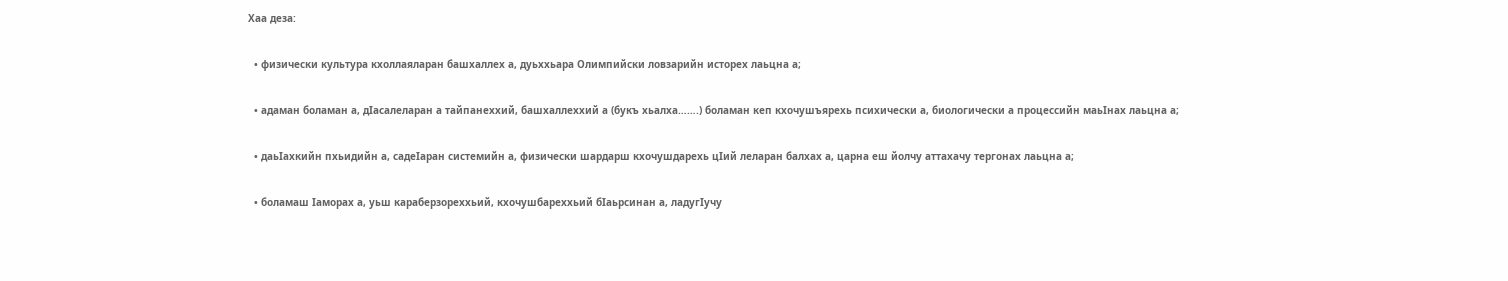Хаа деза:

  • физически культура кхоллаяларан башхаллех а, дуьххьара Олимпийски ловзарийн исторех лаьцна а;

  • адаман боламан а, дIасалеларан а тайпанеххий, башхаллеххий а (букъ хьалха…….) боламан кеп кхочушъярехь психически а, биологически а процессийн маьIнах лаьцна а;

  • даьIахкийн пхьидийн а, садеIаран системийн а, физически шардарш кхочушдарехь цIий леларан балхах а, царна еш йолчу аттахачу тергонах лаьцна а;

  • боламаш Iаморах а, уьш караберзореххьий, кхочушбареххьий бIаьрсинан а, ладугIучу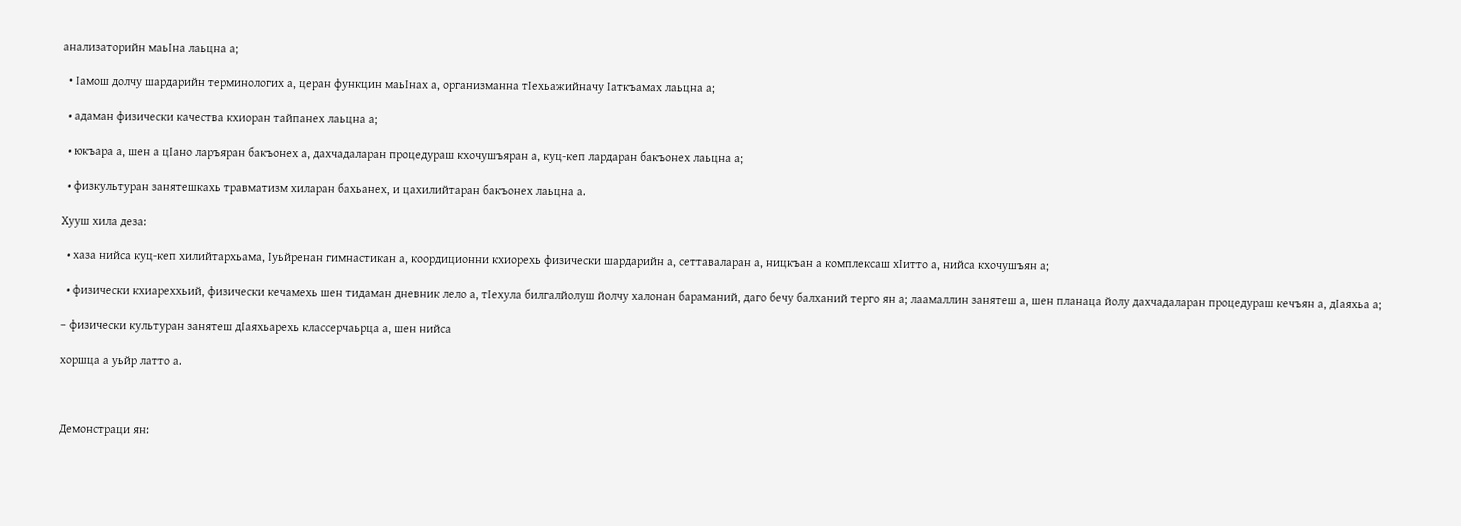анализаторийн маьIна лаьцна а;

  • Iамош долчу шардарийн терминологих а, церан функцин маьIнах а, организманна тIехьажийначу Iаткъамах лаьцна а;

  • адаман физически качества кхиоран тайпанех лаьцна а;

  • юкъара а, шен а цIано ларъяран бакъонех а, дахчадаларан процедураш кхочушъяран а, куц-кеп лардаран бакъонех лаьцна а;

  • физкультуран занятешкахь травматизм хиларан бахьанех, и цахилийтаран бакъонех лаьцна а.

Хууш хила деза:

  • хаза нийса куц-кеп хилийтархьама, Iуьйренан гимнастикан а, коордиционни кхиорехь физически шардарийн а, сеттаваларан а, ницкъан а комплексаш хIитто а, нийса кхочушъян а;

  • физически кхиареххьий, физически кечамехь шен тидаман дневник лело а, тIехула билгалйолуш йолчу халонан бараманий, даго бечу балханий терго ян а; лаамаллин занятеш а, шен планаца йолу дахчадаларан процедураш кечъян а, дIаяхьа а;

– физически культуран занятеш дIаяхьарехь классерчаьрца а, шен нийса

хоршца а уьйр латто а.



Демонстраци ян: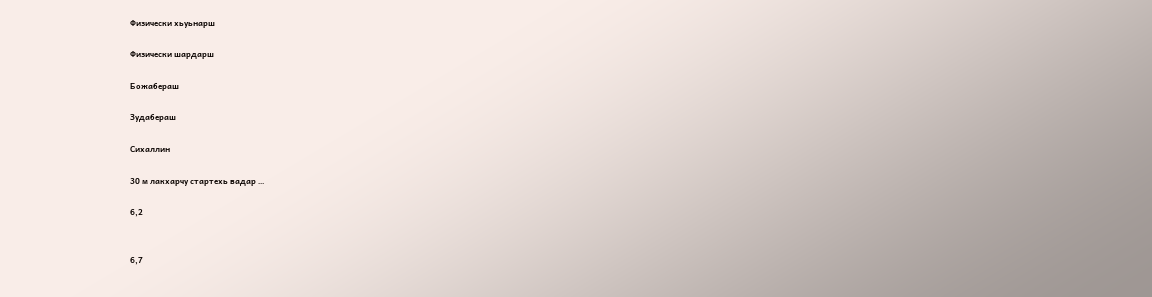Физически хьуьнарш

Физически шардарш

Божабераш

Зудабераш

Сихаллин

30 м лакхарчу стартехь вадар …

6,2


6,7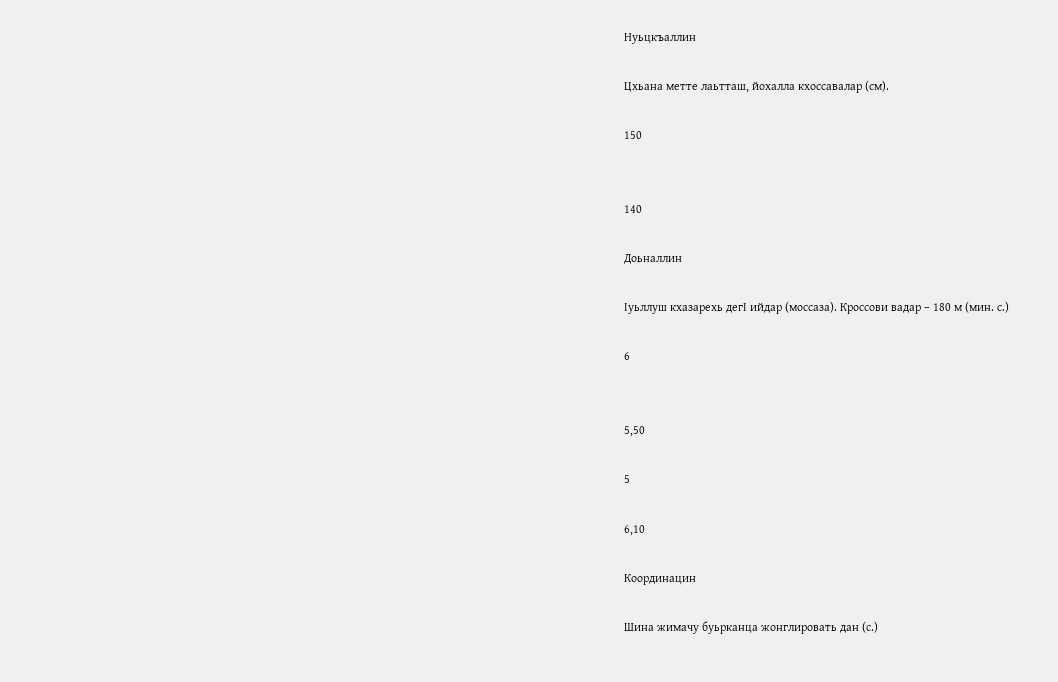Нуьцкъаллин

Цхьана метте лаьтташ, йохалла кхоссавалар (см).

150


140

Доьналлин

Iуьллуш кхазарехь дегI ийдар (моссаза). Кроссови вадар – 180 м (мин. с.)

6


5,50

5

6,10

Координацин

Шина жимачу буьрканца жонглировать дан (с.)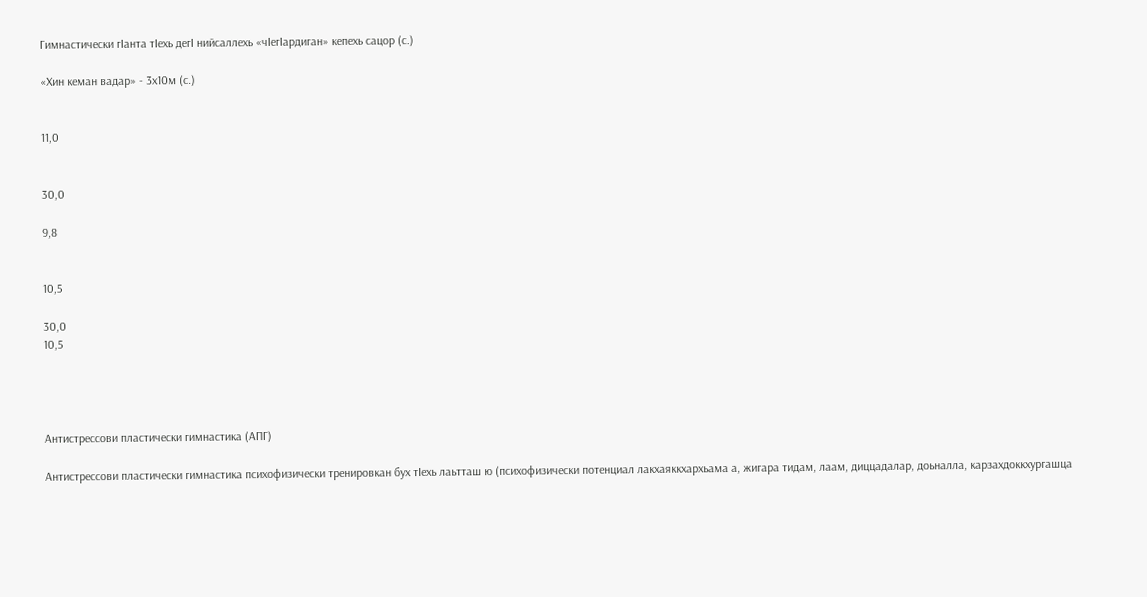Гимнастически гIанта тIехь дегI нийсаллехь «чIегIардиган» кепехь сацор (с.)

«Хин кеман вадар» - 3х10м (с.)


11,0


30,0

9,8


10,5

30,0
10,5




Антистрессови пластически гимнастика (АПГ)

Антистрессови пластически гимнастика психофизически тренировкан бух тIехь лаьтташ ю (психофизически потенциал лакхаяккхархьама а, жигара тидам, лаам, диццадалар, доьналла, карзахдоккхургашца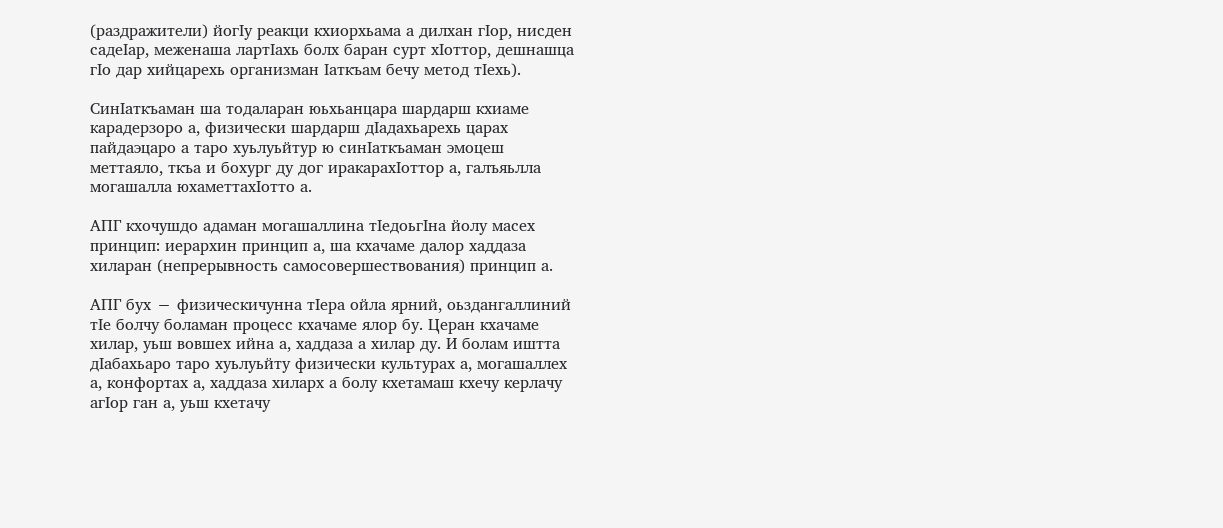(раздражители) йогIу реакци кхиорхьама а дилхан гIор, нисден садеIар, меженаша лартIахь болх баран сурт хIоттор, дешнашца гIо дар хийцарехь организман Iаткъам бечу метод тIехь).

СинIаткъаман ша тодаларан юьхьанцара шардарш кхиаме карадерзоро а, физически шардарш дIадахьарехь царах пайдаэцаро а таро хуьлуьйтур ю синIаткъаман эмоцеш меттаяло, ткъа и бохург ду дог иракарахIоттор а, галъяьлла могашалла юхаметтахIотто а.

АПГ кхочушдо адаман могашаллина тIедоьгIна йолу масех принцип: иерархин принцип а, ша кхачаме далор хаддаза хиларан (непрерывность самосовершествования) принцип а.

АПГ бух − физическичунна тIера ойла ярний, оьздангаллиний тIе болчу боламан процесс кхачаме ялор бу. Церан кхачаме хилар, уьш вовшех ийна а, хаддаза а хилар ду. И болам иштта дIабахьаро таро хуьлуьйту физически культурах а, могашаллех а, конфортах а, хаддаза хиларх а болу кхетамаш кхечу керлачу агIор ган а, уьш кхетачу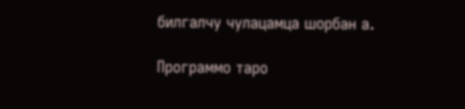билгалчу чулацамца шорбан а.

Программо таро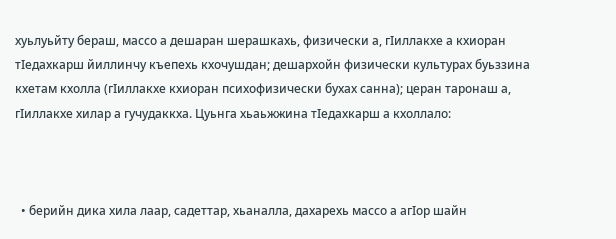хуьлуьйту бераш, массо а дешаран шерашкахь, физически а, гIиллакхе а кхиоран тIедахкарш йиллинчу къепехь кхочушдан; дешархойн физически культурах буьззина кхетам кхолла (гIиллакхе кхиоран психофизически бухах санна); церан таронаш а, гIиллакхе хилар а гучудаккха. Цуьнга хьаьжжина тIедахкарш а кхоллало:



  • берийн дика хила лаар, садеттар, хьаналла, дахарехь массо а агIор шайн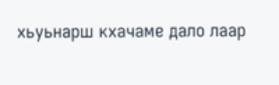хьуьнарш кхачаме дало лаар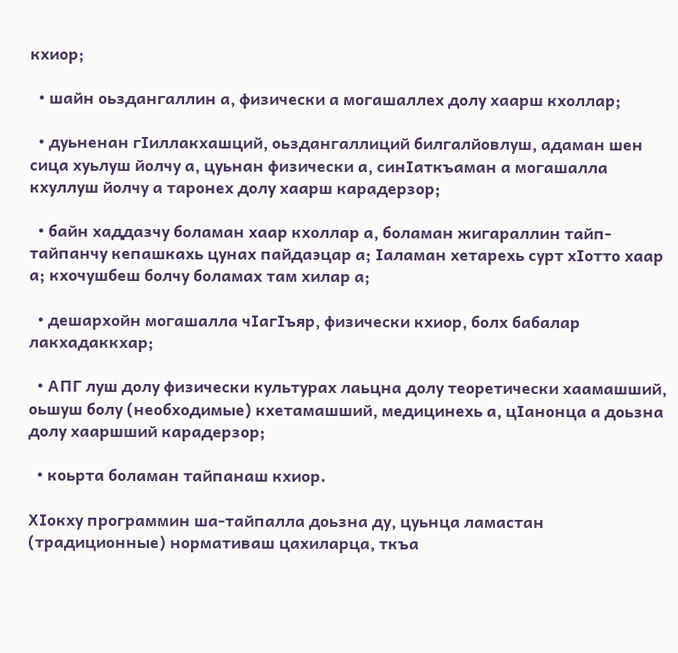кхиор;

  • шайн оьздангаллин а, физически а могашаллех долу хаарш кхоллар;

  • дуьненан гIиллакхашций, оьздангаллиций билгалйовлуш, адаман шен сица хуьлуш йолчу а, цуьнан физически а, синIаткъаман а могашалла кхуллуш йолчу а таронех долу хаарш карадерзор;

  • байн хаддазчу боламан хаар кхоллар а, боламан жигараллин тайп-тайпанчу кепашкахь цунах пайдаэцар а; Iаламан хетарехь сурт хIотто хаар а; кхочушбеш болчу боламах там хилар а;

  • дешархойн могашалла чIагIъяр, физически кхиор, болх бабалар лакхадаккхар;

  • АПГ луш долу физически культурах лаьцна долу теоретически хаамашший, оьшуш болу (необходимые) кхетамашший, медицинехь а, цIанонца а доьзна долу хааршший карадерзор;

  • коьрта боламан тайпанаш кхиор.

ХIокху программин ша-тайпалла доьзна ду, цуьнца ламастан (традиционные) нормативаш цахиларца, ткъа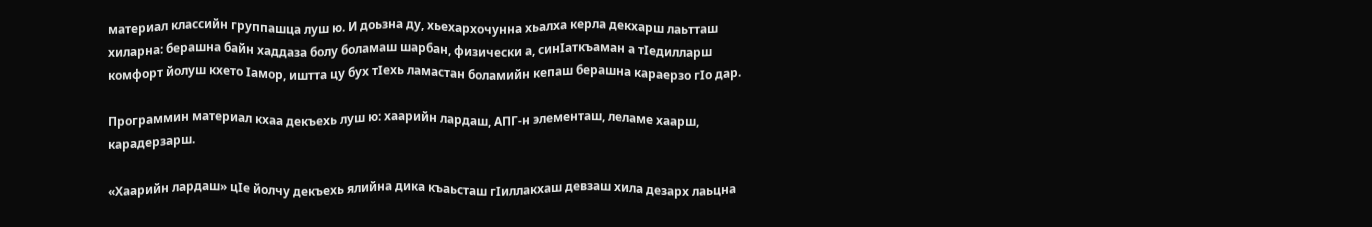материал классийн группашца луш ю. И доьзна ду, хьехархочунна хьалха керла декхарш лаьтташ хиларна: берашна байн хаддаза болу боламаш шарбан, физически а, синIаткъаман а тIедилларш комфорт йолуш кхето Iамор, иштта цу бух тIехь ламастан боламийн кепаш берашна караерзо гIо дар.

Программин материал кхаа декъехь луш ю: хаарийн лардаш, АПГ-н элементаш, леламе хаарш, карадерзарш.

«Хаарийн лардаш» цIе йолчу декъехь ялийна дика къаьсташ гIиллакхаш девзаш хила дезарх лаьцна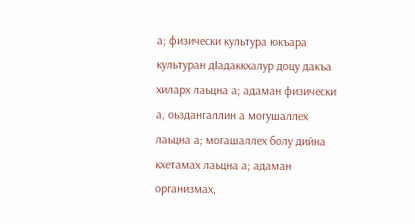а; физически культура юкъара культуран дIадаккхалур доцу дакъа хиларх лаьцна а; адаман физически а, оьздангаллин а могушаллех лаьцна а; могашаллех болу дийна кхетамах лаьцна а; адаман организмах,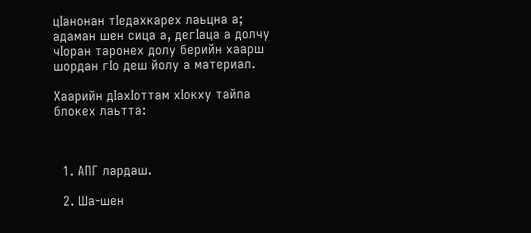цIанонан тIедахкарех лаьцна а; адаман шен сица а, дегIаца а долчу чIоран таронех долу берийн хаарш шордан гIо деш йолу а материал.

Хаарийн дIахIоттам хIокху тайпа блокех лаьтта:



  1. АПГ лардаш.

  2. Ша-шен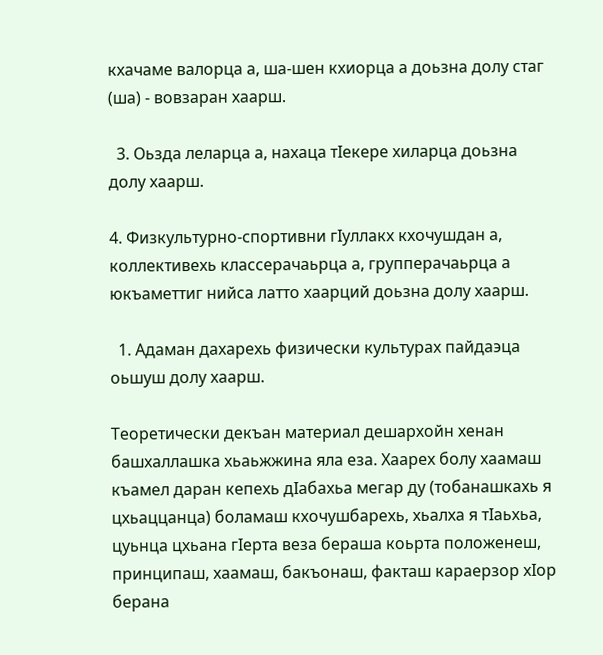кхачаме валорца а, ша-шен кхиорца а доьзна долу стаг (ша) - вовзаран хаарш.

  3. Оьзда леларца а, нахаца тIекере хиларца доьзна долу хаарш.

4. Физкультурно-спортивни гIуллакх кхочушдан а, коллективехь классерачаьрца а, групперачаьрца а юкъаметтиг нийса латто хаарций доьзна долу хаарш.

  1. Адаман дахарехь физически культурах пайдаэца оьшуш долу хаарш.

Теоретически декъан материал дешархойн хенан башхаллашка хьаьжжина яла еза. Хаарех болу хаамаш къамел даран кепехь дIабахьа мегар ду (тобанашкахь я цхьаццанца) боламаш кхочушбарехь, хьалха я тIаьхьа, цуьнца цхьана гIерта веза бераша коьрта положенеш, принципаш, хаамаш, бакъонаш, факташ караерзор хIор берана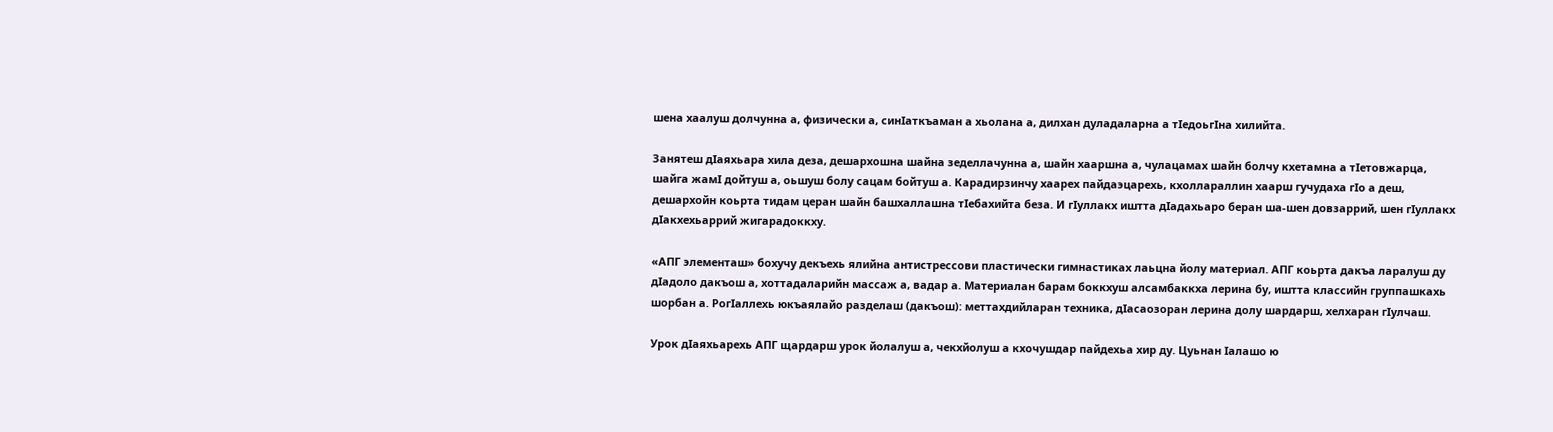шена хаалуш долчунна а, физически а, синIаткъаман а хьолана а, дилхан дуладаларна а тIедоьгIна хилийта.

Занятеш дIаяхьара хила деза, дешархошна шайна зеделлачунна а, шайн хааршна а, чулацамах шайн болчу кхетамна а тIетовжарца, шайга жамI дойтуш а, оьшуш болу сацам бойтуш а. Карадирзинчу хаарех пайдаэцарехь, кхоллараллин хаарш гучудаха гIо а деш, дешархойн коьрта тидам церан шайн башхаллашна тIебахийта беза. И гIуллакх иштта дIадахьаро беран ша-шен довзаррий, шен гIуллакх дIакхехьаррий жигарадоккху.

«АПГ элементаш» бохучу декъехь ялийна антистрессови пластически гимнастиках лаьцна йолу материал. АПГ коьрта дакъа ларалуш ду дIадоло дакъош а, хоттадаларийн массаж а, вадар а. Материалан барам боккхуш алсамбаккха лерина бу, иштта классийн группашкахь шорбан а. РогIаллехь юкъаялайо разделаш (дакъош): меттахдийларан техника, дIасаозоран лерина долу шардарш, хелхаран гIулчаш.

Урок дIаяхьарехь АПГ щардарш урок йолалуш а, чекхйолуш а кхочушдар пайдехьа хир ду. Цуьнан Iалашо ю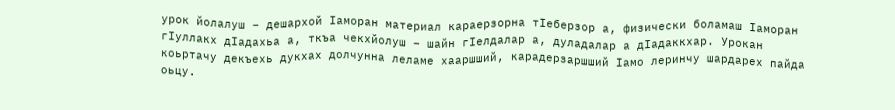урок йолалуш – дешархой Iаморан материал караерзорна тIеберзор а, физически боламаш Iаморан гIуллакх дIадахьа а, ткъа чекхйолуш – шайн гIелдалар а, дуладалар а дIадаккхар. Урокан коьртачу декъехь дукхах долчунна леламе хааршший, карадерзаршший Iамо леринчу шардарех пайда оьцу.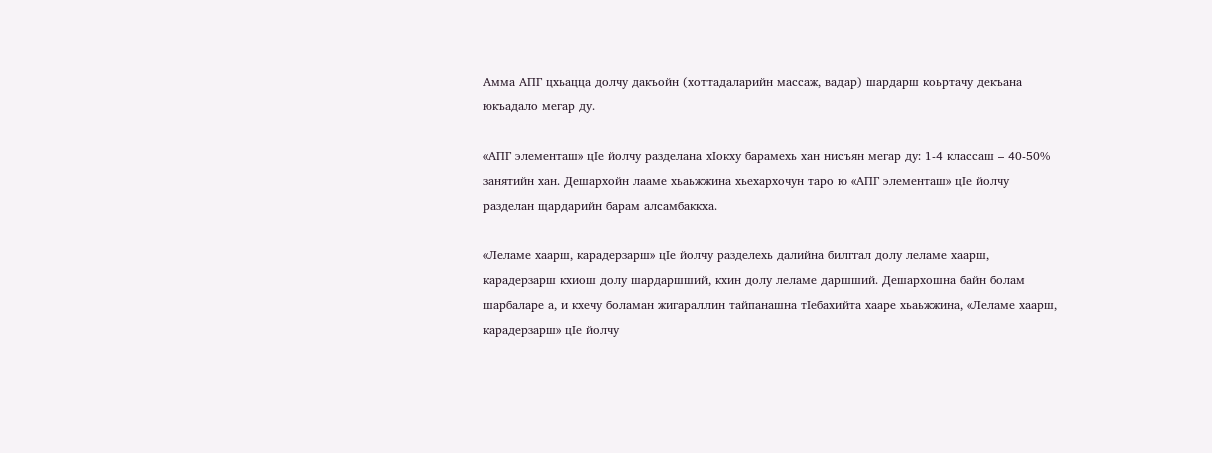Амма АПГ цхьацца долчу дакъойн (хоттадаларийн массаж, вадар) шардарш коьртачу декъана юкъадало мегар ду.

«АПГ элементаш» цIе йолчу разделана хIокху барамехь хан нисъян мегар ду: 1-4 классаш – 40-50% занятийн хан. Дешархойн лааме хьаьжжина хьехархочун таро ю «АПГ элементаш» цIе йолчу разделан щардарийн барам алсамбаккха.

«Леламе хаарш, карадерзарш» цIе йолчу разделехь далийна билггал долу леламе хаарш, карадерзарш кхиош долу шардаршший, кхин долу леламе даршший. Дешархошна байн болам шарбаларе а, и кхечу боламан жигараллин тайпанашна тIебахийта хааре хьаьжжина, «Леламе хаарш, карадерзарш» цIе йолчу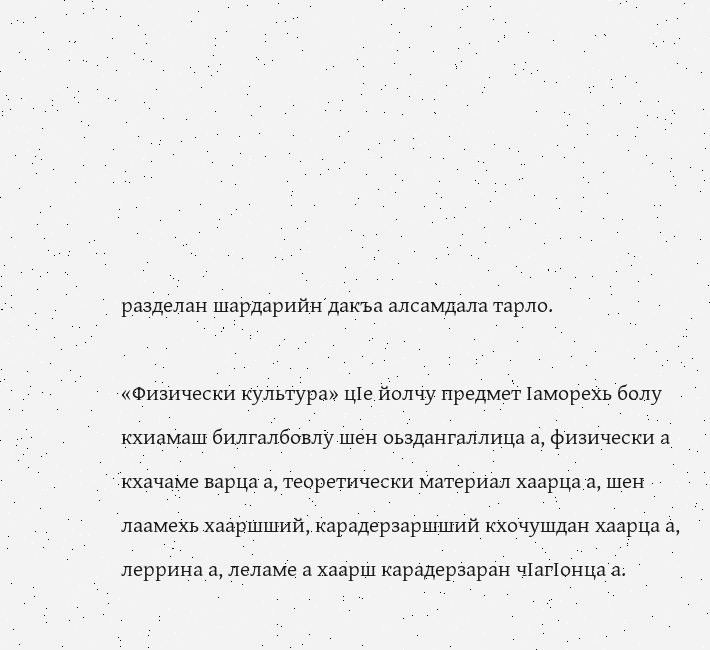разделан шардарийн дакъа алсамдала тарло.

«Физически культура» цIе йолчу предмет Iаморехь болу кхиамаш билгалбовлу шен оьздангаллица а, физически а кхачаме варца а, теоретически материал хаарца а, шен лаамехь хааршший, карадерзаршший кхочушдан хаарца а, леррина а, леламе а хаарш карадерзаран чIагIонца а.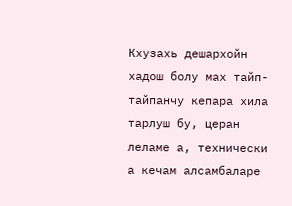Кхузахь дешархойн хадош болу мах тайп-тайпанчу кепара хила тарлуш бу, церан леламе а, технически а кечам алсамбаларе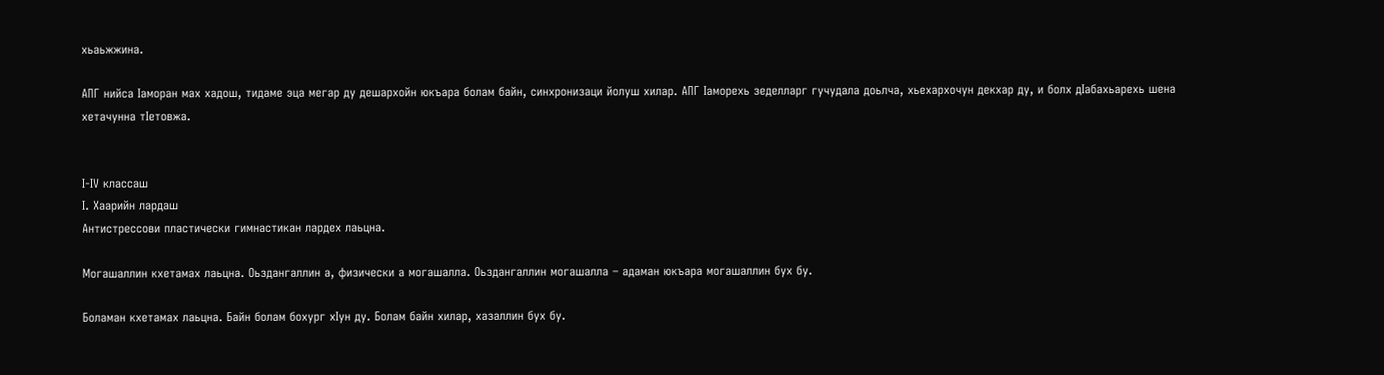хьаьжжина.

АПГ нийса Iаморан мах хадош, тидаме эца мегар ду дешархойн юкъара болам байн, синхронизаци йолуш хилар. АПГ Iаморехь зеделларг гучудала доьлча, хьехархочун декхар ду, и болх дIабахьарехь шена хетачунна тIетовжа.


I-IV классаш
I. Хаарийн лардаш
Антистрессови пластически гимнастикан лардех лаьцна.

Могашаллин кхетамах лаьцна. Оьздангаллин а, физически а могашалла. Оьздангаллин могашалла – адаман юкъара могашаллин бух бу.

Боламан кхетамах лаьцна. Байн болам бохург хIун ду. Болам байн хилар, хазаллин бух бу.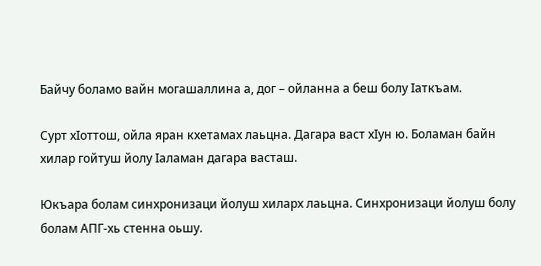Байчу боламо вайн могашаллина а, дог – ойланна а беш болу Iаткъам.

Сурт хIоттош, ойла яран кхетамах лаьцна. Дагара васт хIун ю. Боламан байн хилар гойтуш йолу Iаламан дагара васташ.

Юкъара болам синхронизаци йолуш хиларх лаьцна. Синхронизаци йолуш болу болам АПГ-хь стенна оьшу.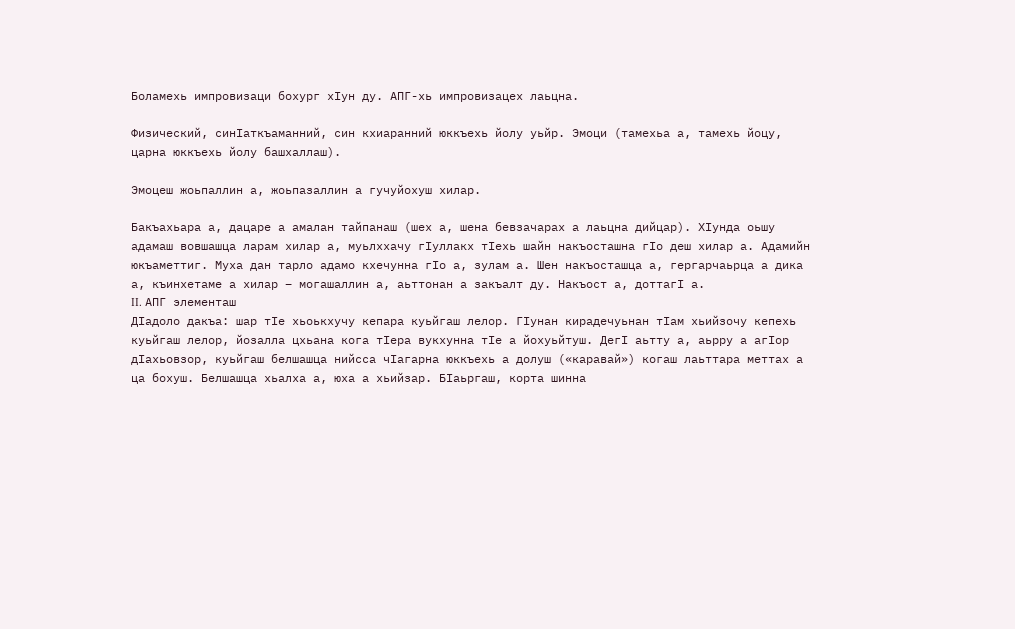Боламехь импровизаци бохург хIун ду. АПГ-хь импровизацех лаьцна.

Физический, синIаткъаманний, син кхиаранний юккъехь йолу уьйр. Эмоци (тамехьа а, тамехь йоцу, царна юккъехь йолу башхаллаш).

Эмоцеш жоьпаллин а, жоьпазаллин а гучуйохуш хилар.

Бакъахьара а, дацаре а амалан тайпанаш (шех а, шена бевзачарах а лаьцна дийцар). ХIунда оьшу адамаш вовшашца ларам хилар а, муьлххачу гIуллакх тIехь шайн накъосташна гIо деш хилар а. Адамийн юкъаметтиг. Муха дан тарло адамо кхечунна гIо а, зулам а. Шен накъосташца а, гергарчаьрца а дика а, къинхетаме а хилар – могашаллин а, аьттонан а закъалт ду. Накъост а, доттагI а.
II. АПГ элементаш
ДIадоло дакъа: шар тIе хьоькхучу кепара куьйгаш лелор. ГIунан кирадечуьнан тIам хьийзочу кепехь куьйгаш лелор, йозалла цхьана кога тIера вукхунна тIе а йохуьйтуш. ДегI аьтту а, аьрру а агIор дIахьовзор, куьйгаш белшашца нийсса чIагарна юккъехь а долуш («каравай») когаш лаьттара меттах а ца бохуш. Белшашца хьалха а, юха а хьийзар. БIаьргаш, корта шинна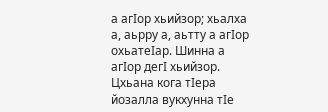а агIор хьийзор; хьалха а, аьрру а, аьтту а агIор охьатеIар. Шинна а агIор дегI хьийзор. Цхьана кога тIера йозалла вукхунна тIе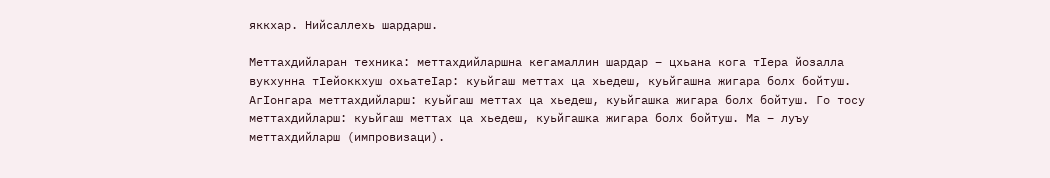яккхар. Нийсаллехь шардарш.

Меттахдийларан техника: меттахдийларшна кегамаллин шардар – цхьана кога тIера йозалла вукхунна тIейоккхуш охьатеIар: куьйгаш меттах ца хьедеш, куьйгашна жигара болх бойтуш. АгIонгара меттахдийларш: куьйгаш меттах ца хьедеш, куьйгашка жигара болх бойтуш. Го тосу меттахдийларш: куьйгаш меттах ца хьедеш, куьйгашка жигара болх бойтуш. Ма – луъу меттахдийларш (импровизаци).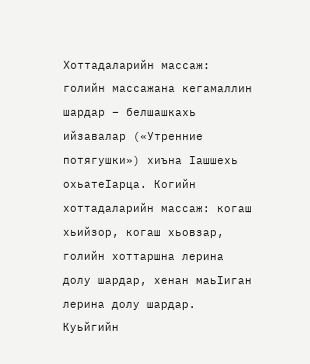Хоттадаларийн массаж: голийн массажана кегамаллин шардар – белшашкахь ийзавалар («Утренние потягушки») хиъна Iашшехь охьатеIарца. Когийн хоттадаларийн массаж: когаш хьийзор, когаш хьовзар, голийн хоттаршна лерина долу шардар, хенан маьIиган лерина долу шардар. Куьйгийн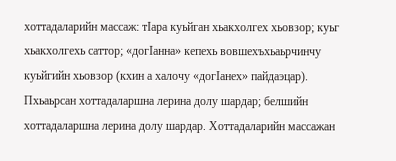хоттадаларийн массаж: тIара куьйган хьакхолгех хьовзор; куьг хьакхолгехь саттор; «догIанна» кепехь вовшехъхьаьрчинчу куьйгийн хьовзор (кхин а халочу «догIанех» пайдаэцар). Пхьаьрсан хоттадаларшна лерина долу шардар; белшийн хоттадаларшна лерина долу шардар. Хоттадаларийн массажан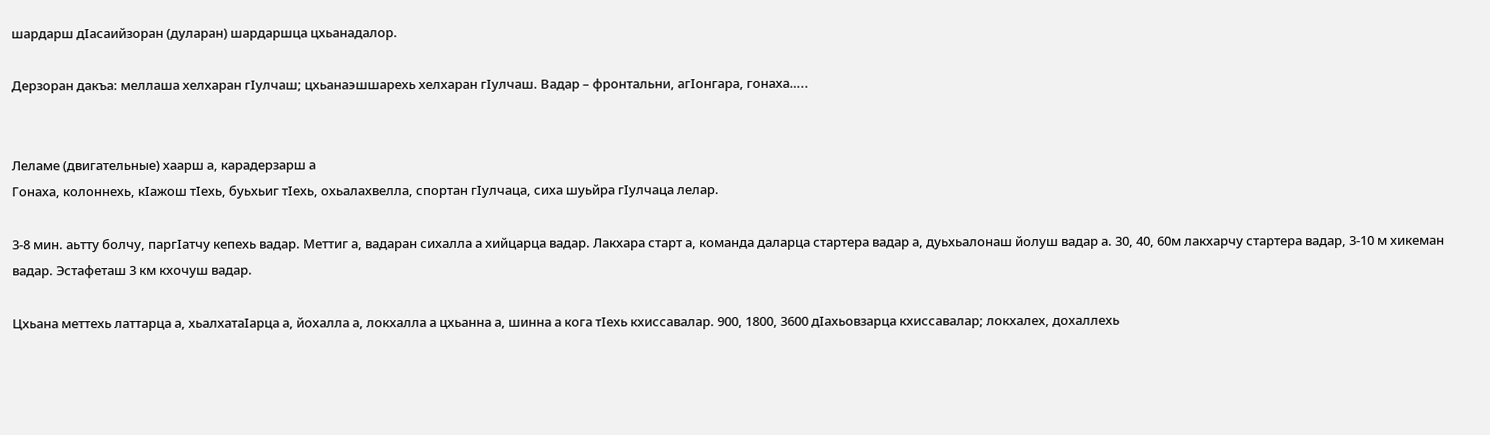шардарш дIасаийзоран (дуларан) шардаршца цхьанадалор.

Дерзоран дакъа: меллаша хелхаран гIулчаш; цхьанаэшшарехь хелхаран гIулчаш. Вадар – фронтальни, агIонгара, гонаха…..


Леламе (двигательные) хаарш а, карадерзарш а
Гонаха, колоннехь, кIажош тIехь, буьхьиг тIехь, охьалахвелла, спортан гIулчаца, сиха шуьйра гIулчаца лелар.

3-8 мин. аьтту болчу, паргIатчу кепехь вадар. Меттиг а, вадаран сихалла а хийцарца вадар. Лакхара старт а, команда даларца стартера вадар а, дуьхьалонаш йолуш вадар а. 30, 40, 60м лакхарчу стартера вадар, 3-10 м хикеман вадар. Эстафеташ 3 км кхочуш вадар.

Цхьана меттехь латтарца а, хьалхатаIарца а, йохалла а, локхалла а цхьанна а, шинна а кога тIехь кхиссавалар. 900, 1800, 3600 дIахьовзарца кхиссавалар; локхалех, дохаллехь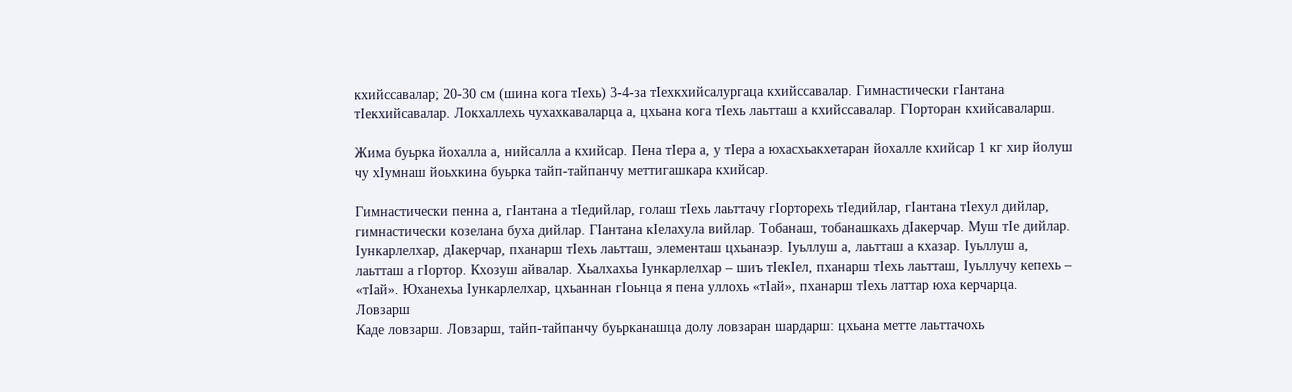кхийссавалар; 20-30 см (шина кога тIехь) 3-4-за тIехкхийсалургаца кхийссавалар. Гимнастически гIантана тIекхийсавалар. Локхаллехь чухахкаваларца а, цхьана кога тIехь лаьтташ а кхийссавалар. ГIорторан кхийсаваларш.

Жима буьрка йохалла а, нийсалла а кхийсар. Пена тIера а, у тIера а юхасхьакхетаран йохалле кхийсар 1 кг хир йолуш чу хIумнаш йоьхкина буьрка тайп-тайпанчу меттигашкара кхийсар.

Гимнастически пенна а, гIантана а тIедийлар, голаш тIехь лаьттачу гIорторехь тIедийлар, гIантана тIехул дийлар, гимнастически козелана буха дийлар. ГIантана кIелахула вийлар. Тобанаш, тобанашкахь дIакерчар. Муш тIе дийлар. Iункарлелхар, дIакерчар, пханарш тIехь лаьтташ, элементаш цхьанаэр. Iуьллуш а, лаьтташ а кхазар. Iуьллуш а, лаьтташ а гIортор. Кхозуш айвалар. Хьалхахьа Iункарлелхар – шиъ тIекIел, пханарш тIехь лаьтташ, Iуьллучу кепехь – «тIай». Юханехьа Iункарлелхар, цхьаннан гIоьнца я пена уллохь «тIай», пханарш тIехь латтар юха керчарца.
Ловзарш
Каде ловзарш. Ловзарш, тайп-тайпанчу буьрканашца долу ловзаран шардарш: цхьана метте лаьттачохь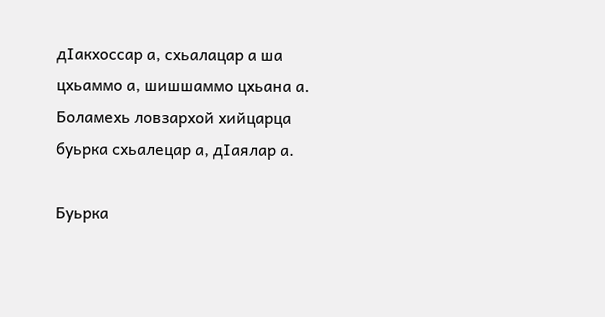дIакхоссар а, схьалацар а ша цхьаммо а, шишшаммо цхьана а. Боламехь ловзархой хийцарца буьрка схьалецар а, дIаялар а.

Буьрка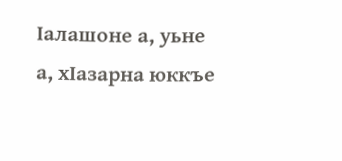Iалашоне а, уьне а, хIазарна юккъе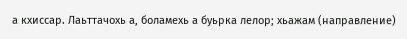а кхиссар. Лаьттачохь а, боламехь а буьрка лелор; хьажам (направление)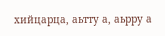хийцарца, аьтту а, аьрру а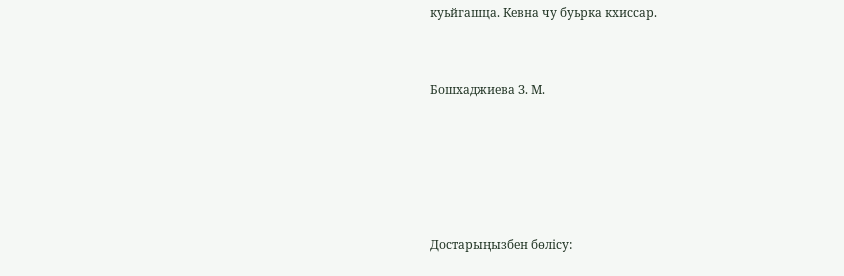куьйгашца. Кевна чу буьрка кхиссар.


Бошхаджиева З. М.





Достарыңызбен бөлісу: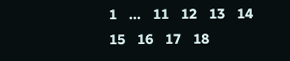1   ...   11   12   13   14   15   16   17   18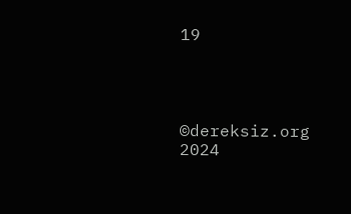19




©dereksiz.org 2024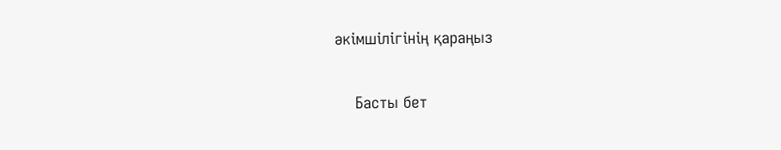әкімшілігінің қараңыз

    Басты бет